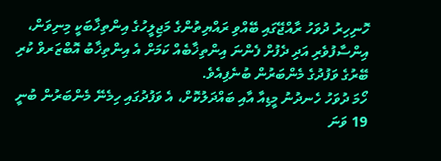ހޮނިހިރު ދުވަހު ރާއްޖޭގައި ބޭއްވި ރައްޔިތުންގެ މަޖިލީހުގެ އިންތިޚާބަކީ މިނިވަން، އިންސާފުވެރި އަދި ދެފުށް ފެންނަ އިންތިޚާބެއް ކަމަށް އެ އިންތިޚާބު އޮބްޒަރވް ކުރި ބޭރުގެ ވަފުދުގެ މެންބަރުން ބުނެފިއެވެ.
ހޯމަ ދުވަހު ހެނދުނު މީޑިއާ އާއި ބައްދަލުކޮށް، އެ ވަފުދުގައި ހިމެނޭ މެންބަރުން ބުނީ 19 ވަނަ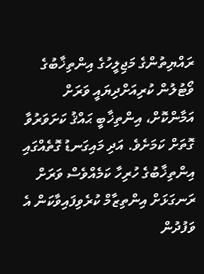ރައްޔިތުންގެ މަޖިލީހުގެ އިންތިޚާބުގެ ވޯޓުލުން ކުރިއަށްދިޔައީ ވަރަށް އަމާންކޮށް، އިންތިޚާބީ ޙައްޤު ކަށަވަރުވާ ގޮތަށް ކަމަށެވެ. އަދި މައިގަނޑު ގޮތެއްގައި އިންތިޚާބުގެ ހުރިހާ ކަމެއްވެސް ވަރަށް ރަނގަޅަށް އިންތިޒާމް ކުރެވިފައިވާކަން އެ ވަފުދުން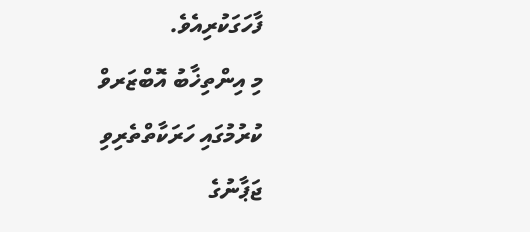ފާހަގަކުރިއެވެ.
މި އިންތިޚާބު އޮބްޒަރވް ކުރުމުގައި ހަރަކާތްތެރިވި ޖަޕާނުގެ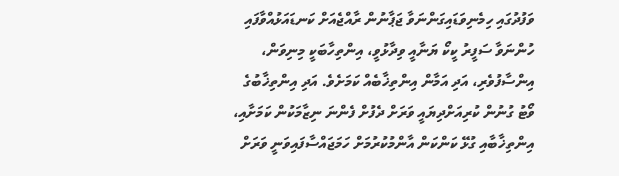ވަފުދުގައި ހިމެނިވަޑައިގަންނަވާ ޖަޕާނުން ރާއްޖެއަށް ކަނޑައަޅުއްވާފައި ހުންނަވާ ސަފީރު ކީކޯ ޔަނާއީ ވިދާޅުވީ، އިންތިހާބަކީ މިނިވަން، އިންސާފުވެރި، އަދި އަމާން އިންތިޚާބެއް ކަމަށެވެ. އަދި އިންތިޚާބުގެ ވޯޓު ގުނުން ކުރިއަށްދިޔައީ ވަރަށް ދެފުށް ފެންނަ ނިޒާމަކުން ކަމަށާއި، އިންތިޚާބާއި ގުޅޭ ކަންކަން އާންމުކުރުމަށް ހަމަޖައްސާފައިވަނީ ވަރަށް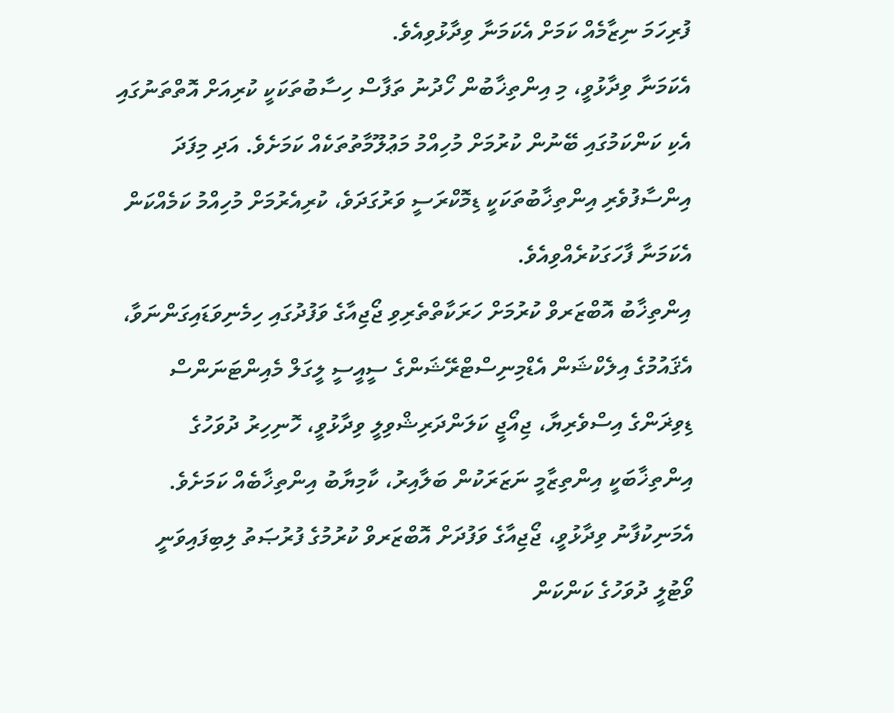ފުރިހަމަ ނިޒާމެއް ކަމަށް އެކަމަނާ ވިދާޅުވިއެވެ.
އެކަމަނާ ވިދާޅުވީ، މި އިންތިޚާބުން ހޯދުނު ތަފާސް ހިސާބުތަކަކީ ކުރިއަށް އޮތްތަނުގައި އެކި ކަންކަމުގައި ބޭނުން ކުރުމަށް މުހިއްމު މަޢުލޫމާތުތަކެއް ކަމަށެވެ. އަދި މިފަދަ އިންސާފުވެރި އިންތިޚާބުތަކަކީ ޑިމޮކްރަސީ ވަރުގަދަވެ، ކުރިއެރުމަށް މުހިއްމު ކަމެއްކަން އެކަމަނާ ފާހަގަކުރެއްވިއެވެ.
އިންތިޚާބު އޮބްޒަރވް ކުރުމަށް ހަރަކާތްތެރިވި ޖޯޖިއާގެ ވަފުދުގައި ހިމެނިވަޑައިގަންނަވާ، އެޤައުމުގެ އިލެކްޝަން އެޑްމިނިސްޓްރޭޝަންގެ ސީއީސީ ލީގަލް މެއިންޓަނަންސް ޑިވިޜަންގެ އިސްވެރިޔާ، ޖިއޯޖީ ކަލަންދަރިޝްވިލީ ވިދާޅުވީ، ހޮނިހިރު ދުވަހުގެ އިންތިޚާބަކީ އިންތިޒާމީ ނަޒަރަކުން ބަލާއިރު، ކާމިޔާބު އިންތިޚާބެއް ކަމަށެވެ.
އެމަނިކުފާނު ވިދާޅުވީ، ޖޯޖިއާގެ ވަފުދަށް އޮބްޒަރވް ކުރުމުގެ ފުރުޞަތު ލިބިފައިވަނީ ވޯޓުލީ ދުވަހުގެ ކަންކަން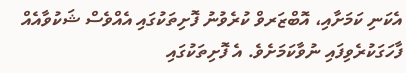އެކަނި ކަމަށާއި، އޮބްޒަރވް ކުރެވުނު ފޮށިތަކުގައި އެއްވެސް ޝަކުވާއެއް ފާހަގަކުރެވިފައި ނުވާކަމަށެވެ. އެ ފޮށިތަކުގައި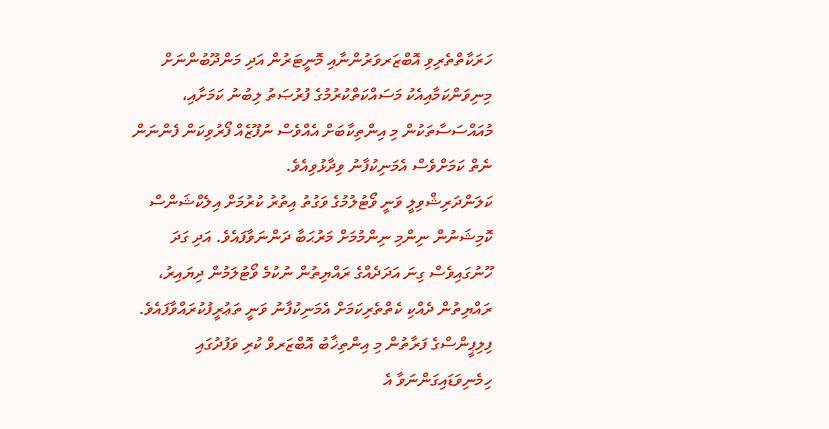ހަރަކާތްތެރިވި އޮބްޒަރވަރުންނާއި މޮނީޓަރުން އަދި މަންދޫބުންނަށް މިނިވަންކަމާއިއެކު މަސައްކަތްކުރުމުގެ ފުރުޞަތު ލިބުނު ކަމަށާއި، މުއައްސަސާތަކުން މި އިންތިކާބަށް އެއްވެސް ނުފޫޒެއް ފޯރުވިކަން ފެންނަން ނެތް ކަމަށްވެސް އެމަނިކުފާނު ވިދާޅުވިއެވެ.
ކަލަންދަރިޝްވިލީ ވަނީ ވޯޓުލުމުގެ ވަގުތު އިތުރު ކުރުމަށް އިލެކްޝަންސް ކޮމިޝަނުން ނިންމި ނިންމުމަށް މަރުޙަބާ ދަންނަވާފައެވެ. އަދި ގަދަ ހޫނުގައިވެސް ގިނަ އަދަދެއްގެ ރައްޔިތުން ނުކުމެ ވޯޓުލަމުން ދިޔައިރު، ރައްޔިތުން ދެއްކި ކެތްތެރިކަމަށް އެމަނިކުފާނު ވަނީ ތަޢުރީފުކުރައްވާފައެވެ.
ފިލިޕީންސްގެ ފަރާތުން މި އިންތިޚާބު އޮބްޒަރވް ކުރި ވަފުދުގައި ހިމެނިވަޑައިގަންނަވާ އެ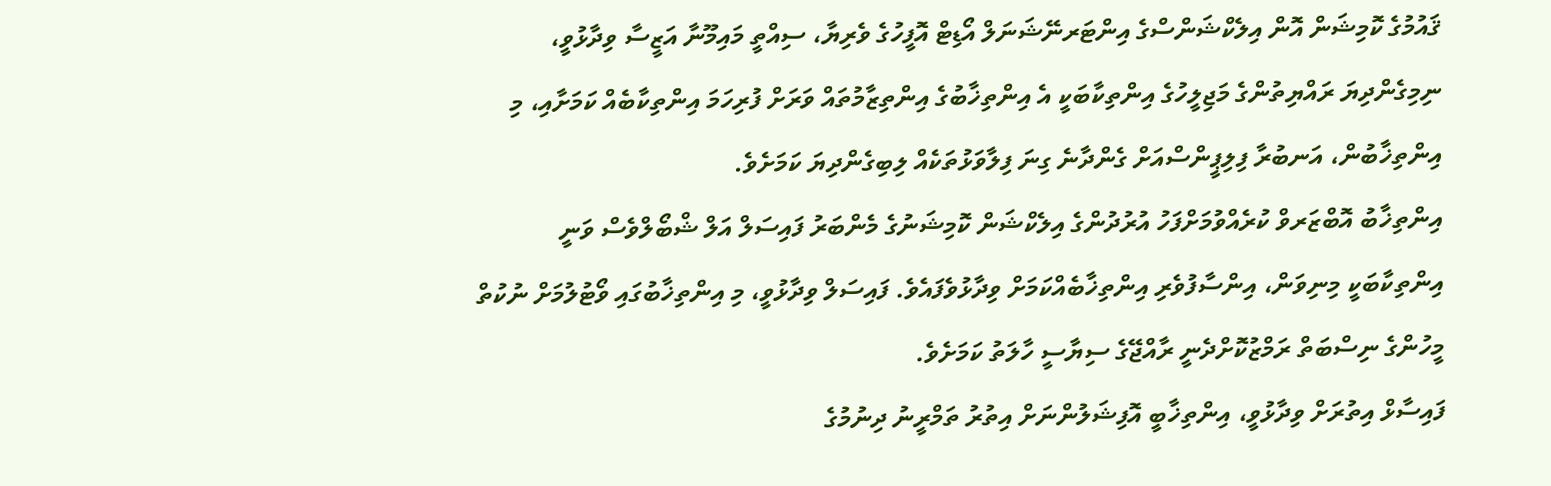ޤައުމުގެ ކޮމިޝަން އޮން އިލެކްޝަންސްގެ އިންޓަރނޭޝަނަލް އޯޑިޓް އޮފީހުގެ ވެރިޔާ، ސިއްތީ މައިމޫނާ އަޒީސާ ވިދާޅުވީ، ނިމިގެންދިޔަ ރައްޔިތުންގެ މަޖިލީހުގެ އިންތިކާބަކީ އެ އިންތިޚާބުގެ އިންތިޒާމުތައް ވަރަށް ފުރިހަމަ އިންތިކާބެއް ކަމަށާއި، މި އިންތިޚާބުން، އަނބުރާ ފިލިޕީންސްއަށް ގެންދާނެ ގިނަ ފިލާވަޅުތަކެއް ލިބިގެންދިޔަ ކަމަށެވެ.
އިންތިޚާބު އޮބްޒަރވް ކުރެއްވުމަށްފަހު އުރުދުންގެ އިލެކްޝަން ކޮމިޝަނުގެ މެންބަރު ފައިސަލް އަލް ޝްބޯލްވެސް ވަނީ އިންތިކާބަކީ މިނިވަން، އިންސާފުވެރި އިންތިޚާބެއްކަމަށް ވިދާޅުވެފައެވެ. ފައިސަލް ވިދާޅުވީ، މި އިންތިޚާބުގައި ވޯޓުލުމަށް ނުކުތް މީހުންގެ ނިސްބަތް ރަމްޒުކޮށްދެނީ ރާއްޖޭގެ ސިޔާސީ ހާލަތު ކަމަށެވެ.
ފައިސާޅް އިތުރަށް ވިދާޅުވީ، އިންތިޚާބީ އޮފިޝަލުންނަށް އިތުރު ތަމްރީނު ދިނުމުގެ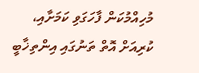މުހިއްމުކަން ފާހަގަވި ކަމަށާއި، ކުރިއަށް އޮތް ތަނުގައި އިންތިޚާބީ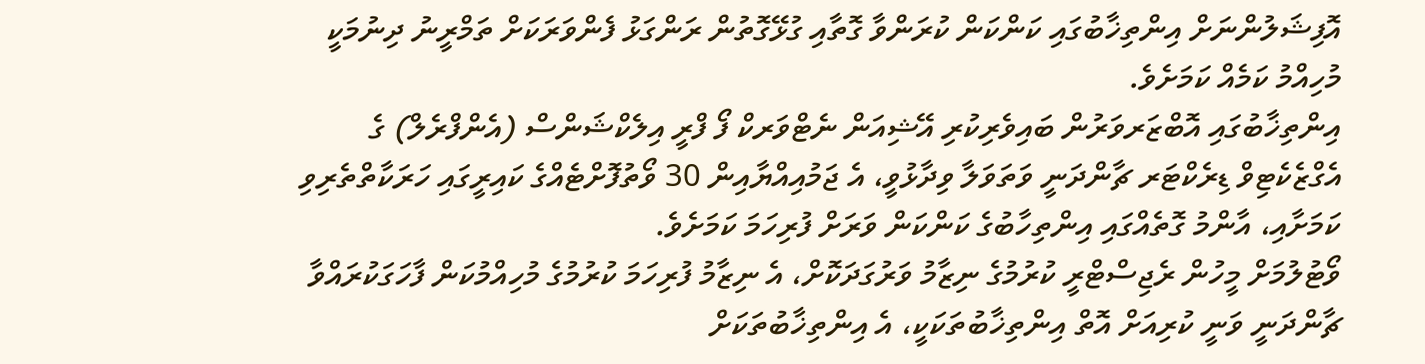އޮފިޝަލުންނަށް އިންތިޚާބުގައި ކަންކަން ކުރަންވާ ގޮތާއި ގުޅޭގޮތުން ރަންގަޅު ފެންވަރަކަށް ތަމްރީނު ދިނުމަކީ މުހިއްމު ކަމެއް ކަމަށެވެ.
އިންތިޚާބުގައި އޮބްޒަރވަރުން ބައިވެރިކުރި އޭޝިއަން ނެޓްވަރކް ފޯ ފްރީ އިލެކްޝަންސް (އެންފްރެލް) ގެ އެގްޒެކެޓިވް ޑިރެކްޓަރ ޗާންދަނީ ވަތަވަލާ ވިދާޅުވީ، އެ ޖަމުއިއްޔާއިން 30 ވޯތުފޮށްޓެއްގެ ކައިރީގައި ހަރަކާތްތެރިވި ކަމަށާއި، އާންމު ގޮތެއްގައި އިންތިހާބުގެ ކަންކަން ވަރަށް ފުރިހަމަ ކަމަށެވެ.
ވޯޓުލުމަށް މީހުން ރެޖިސްޓްރީ ކުރުމުގެ ނިޒާމު ވަރުގަދަކޮށް، އެ ނިޒާމު ފުރިހަމަ ކުރުމުގެ މުހިއްމުކަން ފާހަގަކުރައްވާ ޗާންދަނީ ވަނީ ކުރިއަށް އޮތް އިންތިޚާބުތަކަކީ، އެ އިންތިޚާބުތަކަށް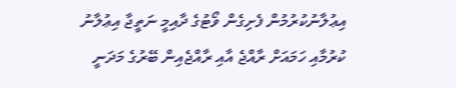އިޢުލާނުކުރުމުން ފެށިގެން ވޯޓުގެ ދާއިމީ ނަތީޖާ އިޢުލާނު ކުރުމާއި ހަމައަށް ރާއްޖެ އާއި ރާއްޖެއިން ބޭރުގެ މަދަނީ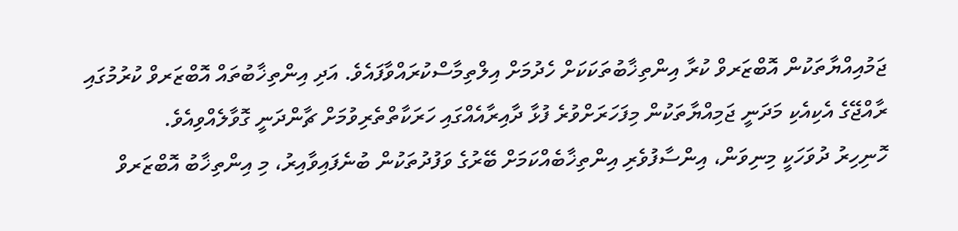ޖަމުއިއްޔާތަކުން އޮބްޒަރވް ކުރާ އިންތިޚާބުތަކަކަށް ހެދުމަށް އިލްތިމާސްކުރައްވާފައެވެ. އަދި އިންތިޚާބުތައް އޮބްޒަރވް ކުރުމުގައި ރާއްޖޭގެ އެކިއެކި މަދަނީ ޖަމިއްޔާތަކުން މިފަހަރަށްވުރެ ފުޅާ ދާއިރާއެއްގައި ހަރަކާތްތެރިވުމަށް ޗާންދަނީ ގޮވާލެއްވިއެވެ.
ހޮނިހިރު ދުވަހަކީ މިނިވަން، އިންސާފުވެރި އިންތިޚާބެއްކަމަށް ބޭރުގެ ވަފުދުތަކުން ބުނެފައިވާއިރު، މި އިންތިޚާބު އޮބްޒަރވް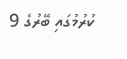ކުރުމުގައި ބޭރުގެ 9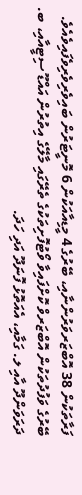ފަރާތަކުން 38 އޮބްޒަރވަރުންނާއި، ބޭރުގެ 4 މީޑިއާއަކުން 6 މޮނީޓަރުން ބައިވެރިވެރިވެފައިވެއެވެ. ބޭރުގެ ވަފުދުތަކުން އޮބްޒަރވް ކޮށްފައިވާ ވޯޓުފޮށިތަކުގެ ތެރޭގައި މާލޭގެ އިތުރުން އައްޑޫ ސިޓީއާއި، ބ. ދަރަވަންދޫ އާއި ލ. ގަމާއި، އެއަތޮޅު ފޮނަދޫ އަދި ހަދަ.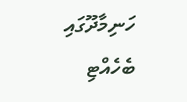ހަނިމާދޫގައި ބެހެއްޓި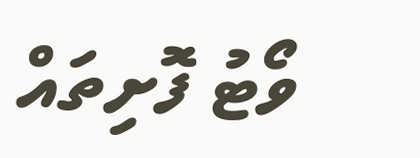ވޯޓު ފޮށިތައް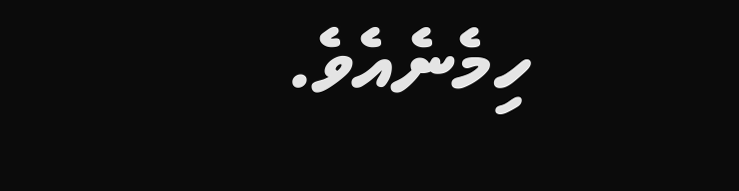ހިމެނެއެވެ.